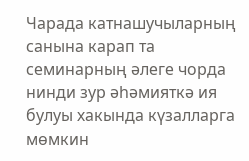Чарада катнашучыларның санына карап та семинарның әлеге чорда нинди зур әһәмияткә ия булуы хакында күзалларга мөмкин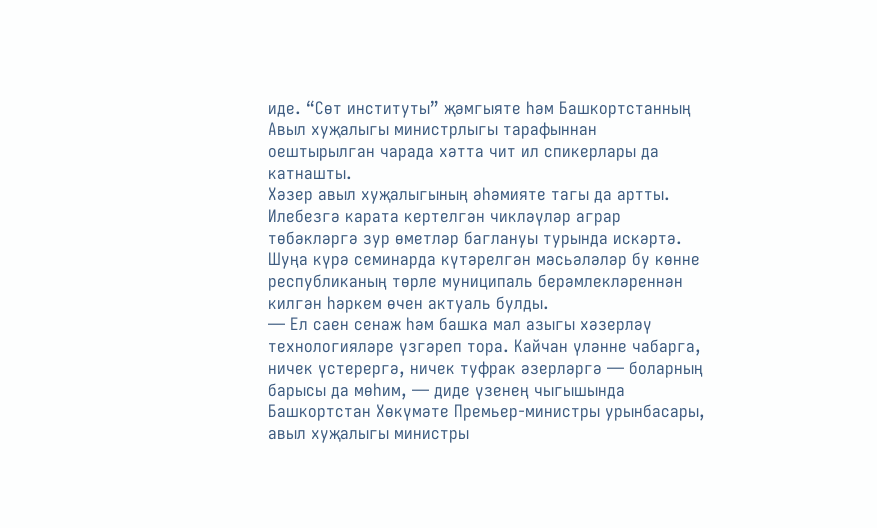иде. “Сөт институты” җәмгыяте һәм Башкортстанның Авыл хуҗалыгы министрлыгы тарафыннан оештырылган чарада хәтта чит ил спикерлары да катнашты.
Хәзер авыл хуҗалыгының әһәмияте тагы да артты. Илебезгә карата кертелгән чикләүләр аграр төбәкләргә зур өметләр баглануы турында искәртә. Шуңа күрә семинарда күтәрелгән мәсьәләләр бу көнне республиканың төрле муниципаль берәмлекләреннән килгән һәркем өчен актуаль булды.
— Ел саен сенаж һәм башка мал азыгы хәзерләү технологияләре үзгәреп тора. Кайчан үләнне чабарга, ничек үстерергә, ничек туфрак әзерләргә — боларның барысы да мөһим, — диде үзенең чыгышында Башкортстан Хөкүмәте Премьер-министры урынбасары, авыл хуҗалыгы министры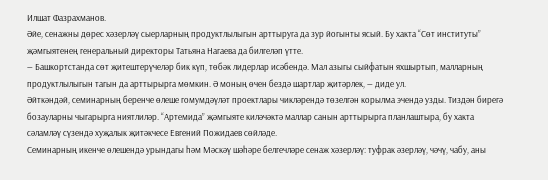Илшат Фазрахманов.
Әйе, сенажны дөрес хәзерләү сыерларның продуктлылыгын арттыруга да зур йогынты ясый. Бу хакта “Сөт институты” җәмгыятенең генеральный директоры Татьяна Нагаева да билгеләп үтте.
— Башкортстанда сөт җитештерүчеләр бик күп, төбәк лидерлар исәбендә. Мал азыгы сыйфатын яхшыртып, малларның продуктлылыгын тагын да арттырырга мөмкин. Ә моның өчен бездә шартлар җитәрлек, — диде ул.
Әйткәндәй, семинарның беренче өлеше гомумдәүләт проектлары чикләрендә төзелгән корылма эчендә узды. Тиздән бирегә бозауларны чыгарырга ниятлиләр. “Артемида” җәмгыяте киләчәктә маллар санын арттырырга планлаштыра, бу хакта сәламләү сүзендә хуҗалык җитәкчесе Евгений Пожидаев сөйләде.
Семинарның икенче өлешендә урындагы һәм Мәскәү шәһәре белгечләре сенаж хәзерләү: туфрак әзерләү, чәчү, чабу, аны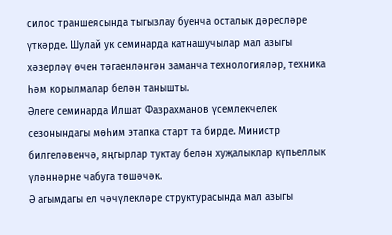силос траншеясында тыгызлау буенча осталык дәресләре үткәрде. Шулай ук семинарда катнашучылар мал азыгы хәзерләү өчен тәгаенләнгән заманча технологияләр, техника һәм корылмалар белән танышты.
Әлеге семинарда Илшат Фазрахманов үсемлекчелек сезонындагы мөһим этапка старт та бирде. Министр билгеләвенчә, яңгырлар туктау белән хуҗалыклар күпьеллык үләннәрне чабуга төшәчәк.
Ә агымдагы ел чәчүлекләре структурасында мал азыгы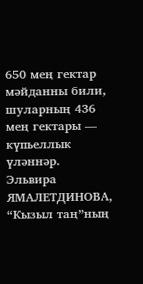650 мең гектар мәйданны били, шуларның 436 мең гектары — күпьеллык үләннәр.
Эльвира ЯМАЛЕТДИНОВА,
“Кызыл таң”ның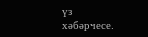үз хәбәрчесе.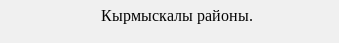Кырмыскалы районы.